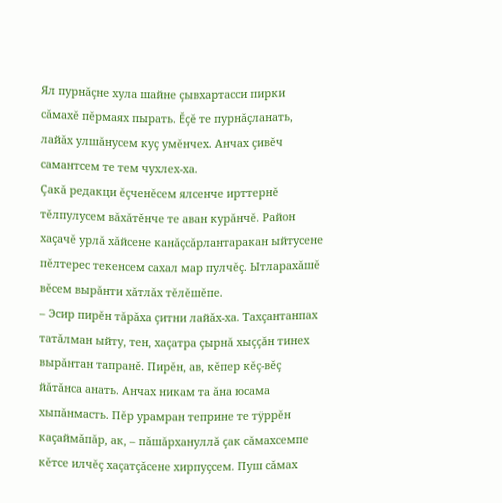Ял пурнăçне хула шайне çывхартасси пирки сăмахĕ пĕрмаях пырать. Ĕçĕ те пурнăçланать, лайăх улшăнусем куç умĕнчех. Анчах çивĕч самантсем те тем чухлех-ха.
Çакă редакци ĕçченĕсем ялсенче ирттернĕ тĕлпулусем вăхăтĕнче те аван курăнчĕ. Район хаçачĕ урлă хăйсене канăçсăрлантаракан ыйтусене пĕлтерес текенсем сахал мар пулчĕç. Ытларахăшĕ вĕсем вырăнти хăтлăх тĕлĕшĕпе.
– Эсир пирĕн тăрăха çитни лайăх-ха. Тахçантанпах татăлман ыйту, тен, хаçатра çырнă хыççăн тинех вырăнтан тапранĕ. Пирĕн, ав, кĕпер кĕç-вĕç йăтăнса анать. Анчах никам та ăна юсама хыпăнмасть. Пĕр урамран теприне те тÿррĕн каçаймăпăр, ак, – пăшăрхануллă çак сăмахсемпе кĕтсе илчĕç хаçатçăсене хирпуçсем. Пуш сăмах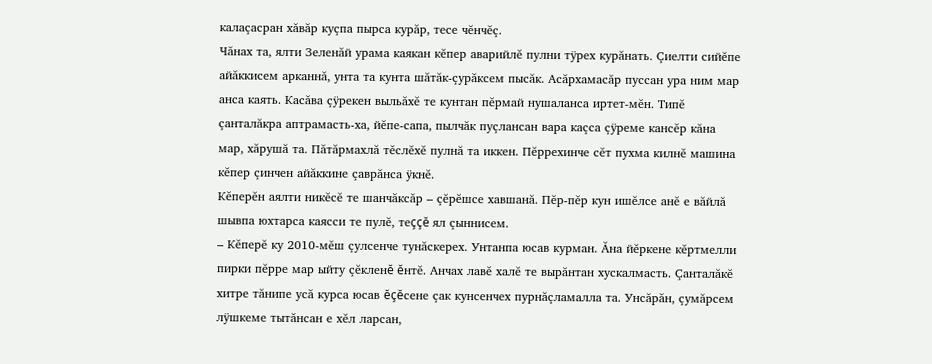калаçасран хăвăр куçпа пырса курăр, тесе чĕнчĕç.
Чăнах та, ялти Зеленăй урама каякан кĕпер аварийлĕ пулни тÿрех курăнать. Çиелти сийĕпе айăккисем арканнă, унта та кунта шăтăк-çурăксем пысăк. Асăрхамасăр пуссан ура ним мар анса каять. Касăва çÿрекен выльăхĕ те кунтан пĕрмай нушаланса иртет-мĕн. Типĕ çанталăкра аптрамасть-ха, йĕпе-сапа, пылчăк пуçлансан вара каçса çÿреме кансĕр кăна мар, хăрушă та. Пăтăрмахлă тĕслĕхĕ пулнă та иккен. Пĕррехинче сĕт пухма килнĕ машина кĕпер çинчен айăккине çаврăнса ÿкнĕ.
Кĕперĕн аялти никĕсĕ те шанчăксăр – çĕрĕшсе хавшанă. Пĕр-пĕр кун ишĕлсе анĕ е вăйлă шывпа юхтарса каясси те пулĕ, теççĕ ял çыннисем.
– Кĕперĕ ку 2010-мĕш çулсенче тунăскерех. Унтанпа юсав курман. Ăна йĕркене кĕртмелли пирки пĕрре мар ыйту çĕкленĕ ĕнтĕ. Анчах лавĕ халĕ те вырăнтан хускалмасть. Çанталăкĕ хитре тăнипе усă курса юсав ĕçĕсене çак кунсенчех пурнăçламалла та. Унсăрăн, çумăрсем лÿшкеме тытăнсан е хĕл ларсан,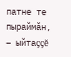патне те пыраймăн, – ыйтаççĕ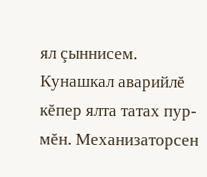ял çыннисем.
Кунашкал аварийлĕ кĕпер ялта татах пур-мĕн. Механизаторсен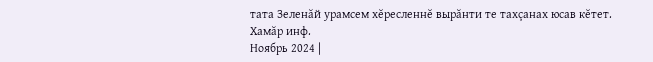тата Зеленăй урамсем хĕресленнĕ вырăнти те тахçанах юсав кĕтет.
Хамăр инф.
Ноябрь 2024 |